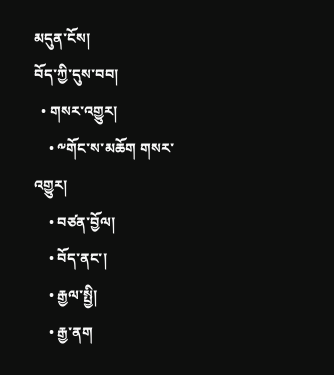མདུན་ངོས།
བོད་ཀྱི་དུས་བབ།
  • གསར་འགྱུར།
    • ༸གོང་ས་མཆོག གསར་འགྱུར།
    • བཙན་བྱོལ།
    • བོད་ནང་།
    • རྒྱལ་སྤྱི།
    • རྒྱ་ནག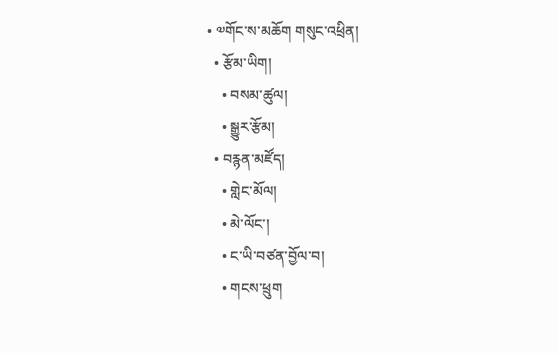• ༧གོང་ས་མཆོག གསུང་འཕྲིན།
  • རྩོམ་ཡིག།
    • བསམ་ཚུལ།
    • སྒྱུར་རྩོམ།
  • བརྙན་མཛོད།
    • གླེང་མོལ།
    • མེ་ལོང་།
    • ང་ཡི་བཙན་བྱོལ་བ།
    • གངས་ཕྲུག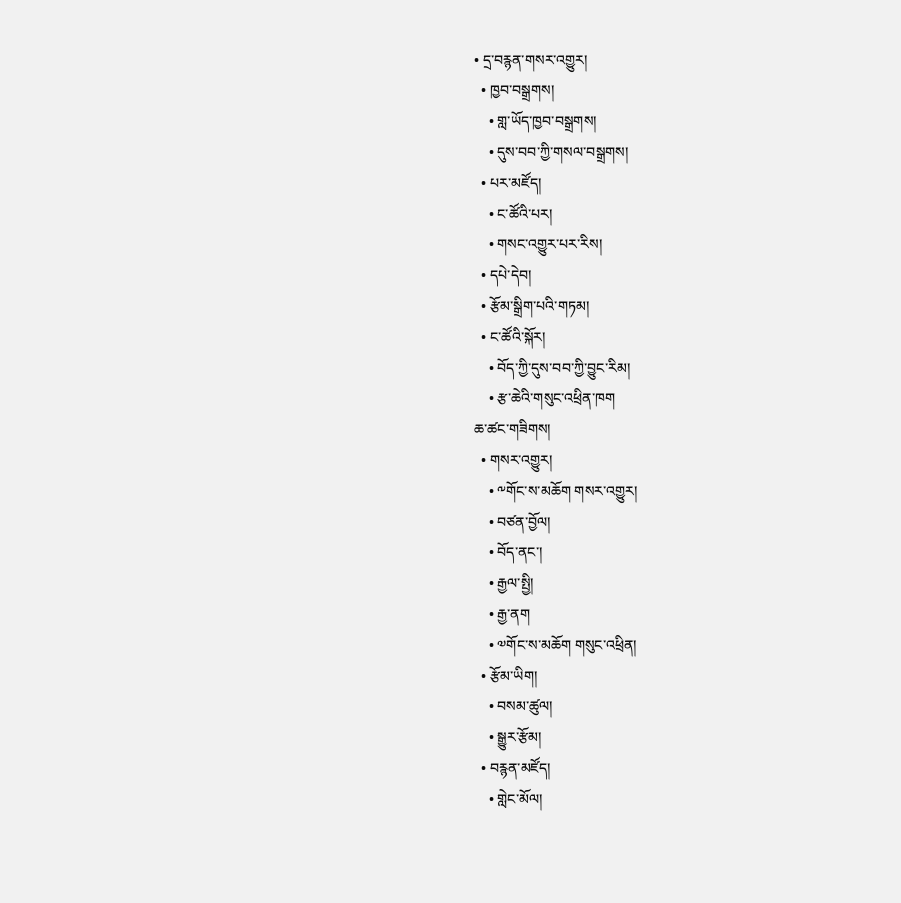• དྲ་བརྙན་གསར་འགྱུར།
  • ཁྱབ་བསྒྲགས།
    • གླ་ཡོད་ཁྱབ་བསྒྲགས།
    • དུས་བབ་ཀྱི་གསལ་བསྒྲགས།
  • པར་མཛོད།
    • ང་ཚོའི་པར།
    • གསང་འགྱུར་པར་རིས།
  • དཔེ་དེབ།
  • རྩོམ་སྒྲིག་པའི་གཏམ།
  • ང་ཚོའི་སྐོར།
    • བོད་ཀྱི་དུས་བབ་ཀྱི་བྱུང་རིམ།
    • རྩ་ཆེའི་གསུང་འཕྲིན་ཁག
ཆ་ཚང་གཟིགས།
  • གསར་འགྱུར།
    • ༸གོང་ས་མཆོག གསར་འགྱུར།
    • བཙན་བྱོལ།
    • བོད་ནང་།
    • རྒྱལ་སྤྱི།
    • རྒྱ་ནག
    • ༧གོང་ས་མཆོག གསུང་འཕྲིན།
  • རྩོམ་ཡིག།
    • བསམ་ཚུལ།
    • སྒྱུར་རྩོམ།
  • བརྙན་མཛོད།
    • གླེང་མོལ།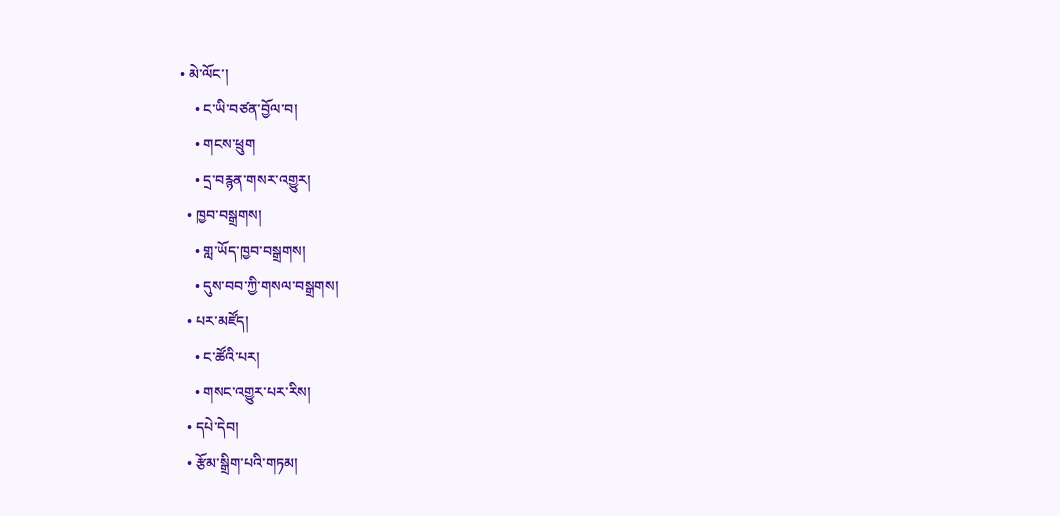• མེ་ལོང་།
    • ང་ཡི་བཙན་བྱོལ་བ།
    • གངས་ཕྲུག
    • དྲ་བརྙན་གསར་འགྱུར།
  • ཁྱབ་བསྒྲགས།
    • གླ་ཡོད་ཁྱབ་བསྒྲགས།
    • དུས་བབ་ཀྱི་གསལ་བསྒྲགས།
  • པར་མཛོད།
    • ང་ཚོའི་པར།
    • གསང་འགྱུར་པར་རིས།
  • དཔེ་དེབ།
  • རྩོམ་སྒྲིག་པའི་གཏམ།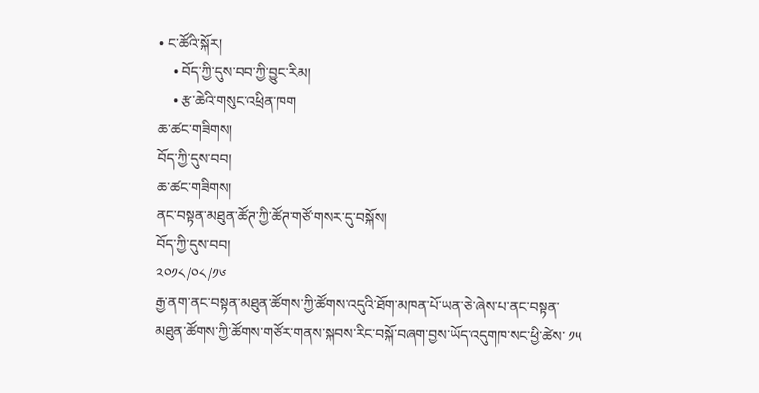• ང་ཚོའི་སྐོར།
    • བོད་ཀྱི་དུས་བབ་ཀྱི་བྱུང་རིམ།
    • རྩ་ཆེའི་གསུང་འཕྲིན་ཁག
ཆ་ཚང་གཟིགས།
བོད་ཀྱི་དུས་བབ།
ཆ་ཚང་གཟིགས།
ནང་བསྟན་མཐུན་ཚོཊ་ཀྱི་ཚོཊ་གཙོ་གསར་དུ་བསྐོས།
བོད་ཀྱི་དུས་བབ།
༢༠༡༨/༠༨/༡༦
རྒྱ་ནག་ནང་བསྟན་མཐུན་ཚོགས་ཀྱི་ཚོགས་འདུའི་ཐོག་མཁན་པོ་ཡན་ཅེ་ཞེས་པ་ནང་བསྟན་མཐུན་ཚོགས་ཀྱི་ཚོགས་གཙོར་གནས་སྐབས་རིང་བསྐོ་བཞག་བྱས་ཡོད་འདུགཁ་སང་ཕྱི་ཚེས་ ༡༥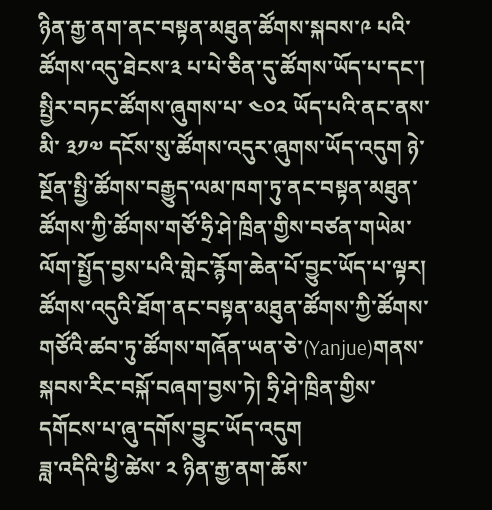ཉིན་རྒྱ་ནག་ནང་བསྟན་མཐུན་ཚོགས་སྐབས་༩ པའི་ཚོགས་འདུ་ཐེངས་༣ པ་པེ་ཅིན་དུ་ཚོགས་ཡོད་པ་དང་། སྤྱིར་བཏང་ཚོགས་ཞུགས་པ་ ༤༠༢ ཡོད་པའི་ནང་ནས་མི་ ༣༡༧ དངོས་སུ་ཚོགས་འདུར་ཞུགས་ཡོད་འདུག ཉེ་སྔོན་སྤྱི་ཚོགས་བརྒྱུད་ལམ་ཁག་ཏུ་ནང་བསྟན་མཐུན་ཚོགས་ཀྱི་ཚོགས་གཙོ་ཧྲི་ཤེ་ཁྲིན་གྱིས་བཙན་གཡེམ་ལོག་སྤྱོད་བྱས་པའི་གླེང་རྙོག་ཆེན་པོ་བྱུང་ཡོད་པ་ལྟར། ཚོགས་འདུའི་ཐོག་ནང་བསྟན་མཐུན་ཚོགས་ཀྱི་ཚོགས་གཙོའི་ཚབ་ཏུ་ཚོགས་གཞོན་ཡན་ཅེ་(Yanjue)གནས་སྐབས་རིང་བསྐོ་བཞག་བྱས་ཏེ། ཧྲི་ཤེ་ཁྲིན་གྱིས་དགོངས་པ་ཞུ་དགོས་བྱུང་ཡོད་འདུག
ཟླ་འདིའི་ཕྱི་ཚེས་ ༢ ཉིན་རྒྱ་ནག་ཆོས་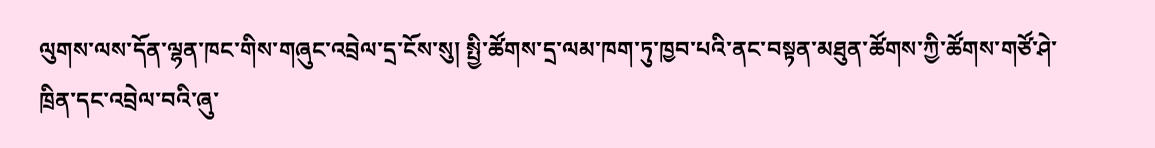ལུགས་ལས་དོན་ལྷན་ཁང་གིས་གཞུང་འབྲེལ་དྲ་ངོས་སུ། སྤྱི་ཚོགས་དྲ་ལམ་ཁག་ཏུ་ཁྱབ་པའི་ནང་བསྟན་མཐུན་ཚོགས་ཀྱི་ཚོགས་གཙོ་ཤེ་ཁྲིན་དང་འབྲེལ་བའི་ཞུ་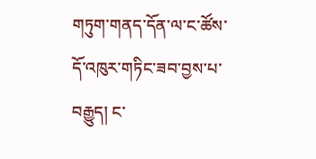གཏུག་གནད་དོན་ལ་ང་ཚོས་དོ་འཁུར་གཏིང་ཟབ་བྱས་པ་བརྒྱུད། ང་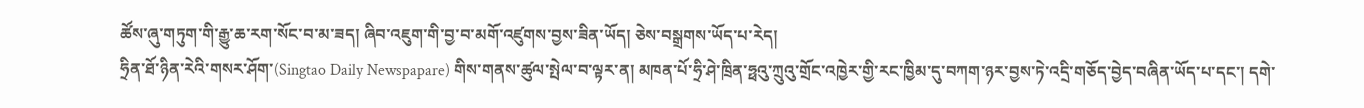ཚོས་ཞུ་གཏུག་གི་རྒྱུ་ཆ་རག་སོང་བ་མ་ཟད། ཞིབ་འཇུག་གི་བྱ་བ་མགོ་འཛུགས་བྱས་ཟིན་ཡོད། ཅེས་བསྒྲགས་ཡོད་པ་རེད།
ཧྲིན་ཐོ་ཉིན་རེའི་གསར་ཤོག་(Singtao Daily Newspapare) གིས་གནས་ཚུལ་སྤེལ་བ་ལྟར་ན། མཁན་པོ་ཧྲི་ཤེ་ཁྲིན་ཧྥའུ་ཀྲུའུ་གྲོང་འཁྱེར་གྱི་རང་ཁྱིམ་དུ་བཀག་ཉར་བྱས་ཏེ་འདྲི་གཅོད་བྱེད་བཞིན་ཡོད་པ་དང་། དགེ་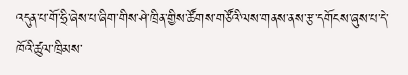འདུན་པ་གོ་ཧྲི་ཞེས་པ་ཞིག་གིས་ཤེ་ཁྲིན་གྱིས་ཚོགས་གཙོའི་ལས་གནས་ནས་རྩ་དགོངས་ཞུས་པ་དེ་ཁོའི་ཚུལ་ཁྲིམས་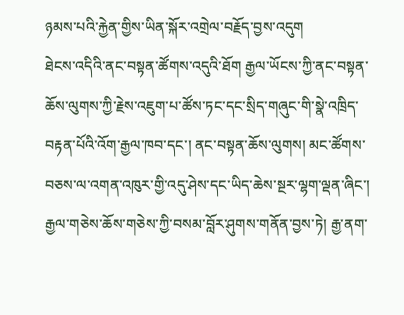ཉམས་པའི་རྐྱེན་གྱིས་ཡིན་སྐོར་འགྲེལ་བརྗོད་བྱས་འདུག
ཐེངས་འདིའི་ནང་བསྟན་ཚོགས་འདུའི་ཐོག རྒྱལ་ཡོངས་ཀྱི་ནང་བསྟན་ཆོས་ལུགས་ཀྱི་རྗེས་འཇུག་པ་ཚོས་ཏང་དང་སྲིད་གཞུང་གི་སྣེ་འཁྲིད་བརྟན་པོའི་འོག་རྒྱལ་ཁབ་དང་། ནང་བསྟན་ཆོས་ལུགས། མང་ཚོགས་བཅས་ལ་འགན་འཁུར་གྱི་འདུ་ཤེས་དང་ཡིད་ཆེས་སྔར་ལྷག་ལྡན་ཞིང་། རྒྱལ་གཅེས་ཆོས་གཅེས་ཀྱི་བསམ་བློར་ཤུགས་གནོན་བྱས་ཏེ། རྒྱ་ནག་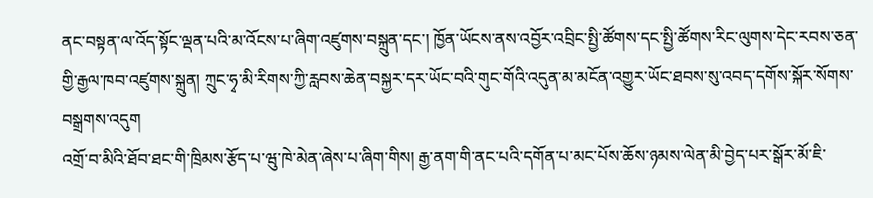ནང་བསྟན་ལ་འོད་སྟོང་ལྡན་པའི་མ་འོངས་པ་ཞིག་འཛུགས་བསྐྲུན་དང་། ཁྱོན་ཡོངས་ནས་འབྱོར་འབྲིང་སྤྱི་ཚོགས་དང་སྤྱི་ཚོགས་རིང་ལུགས་དེང་རབས་ཅན་གྱི་རྒྱལ་ཁབ་འཛུགས་སྐྲུན། ཀྲུང་ཧྭ་མི་རིགས་ཀྱི་རླབས་ཆེན་བསྐྱར་དར་ཡོང་བའི་གུང་གོའི་འདུན་མ་མངོན་འགྱུར་ཡོང་ཐབས་སུ་འབད་དགོས་སྐོར་སོགས་བསྒྲགས་འདུག
འགྲོ་བ་མིའི་ཐོབ་ཐང་གི་ཁྲིམས་རྩོད་པ་ཝུ་ཁེ་མེན་ཞེས་པ་ཞིག་གིས། རྒྱ་ནག་གི་ནང་པའི་དགོན་པ་མང་པོས་ཆོས་ཉམས་ལེན་མི་བྱེད་པར་སྒོར་མོ་ཇི་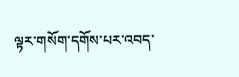ལྟར་གསོག་དགོས་པར་འབད་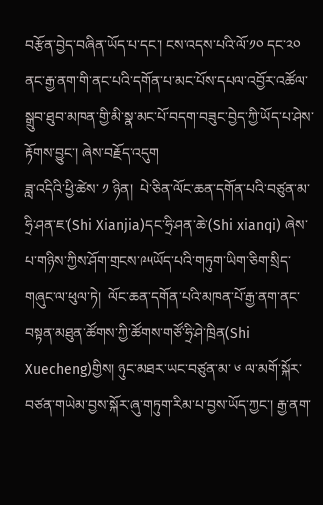བརྩོན་བྱེད་བཞིན་ཡོད་པ་དང་། ངས་འདས་པའི་ལོ་༡༠ དང་༢༠  ནང་རྒྱ་ནག་གི་ནང་པའི་དགོན་པ་མང་པོས་དཔལ་འབྱོར་འཚོལ་སྒྲུབ་ཐུབ་མཁན་གྱི་མི་སྣ་མང་པོ་བདག་བཟུང་བྱེད་ཀྱི་ཡོད་པ་ཤེས་རྟོགས་བྱུང་། ཞེས་བརྗོད་འདུག
ཟླ་འདིའི་ཕྱི་ཚེས་ ༡ ཉིན།  པེ་ཅིན་ལོང་ཆན་དགོན་པའི་བཙུན་མ་ཧྲི་ཤན་ཇ་(Shi Xianjia)དང་ཧྲི་ཤན་ཆེ་(Shi xianqi) ཞེས་པ་གཉིས་ཀྱིས་ཤོག་གྲངས་༩༥ཡོད་པའི་གཏུག་ཡིག་ཅིག་སྲིད་གཞུང་ལ་ཕུལ་ཏེ།  ལོང་ཆན་དགོན་པའི་མཁན་པོ་རྒྱ་ནག་ནང་བསྟན་མཐུན་ཚོགས་ཀྱི་ཚོགས་གཙོ་ཧྲི་ཤེ་ཁྲིན(Shi Xuecheng)གྱིས། ཉུང་མཐར་ཡང་བཙུན་མ་ ༦ ལ་མགོ་སྐོར་བཙན་གཡེམ་བྱས་སྐོར་ཞུ་གཏུག་རིམ་པ་བྱས་ཡོད་ཀྱང་། རྒྱ་ནག་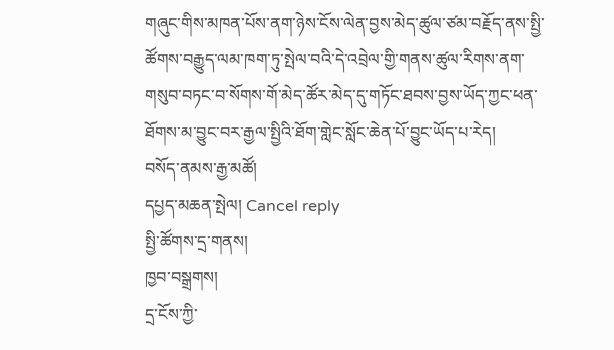གཞུང་གིས་མཁན་པོས་ནག་ཉེས་ངོས་ལེན་བྱས་མེད་ཚུལ་ཙམ་བརྗོད་ནས་སྤྱི་ཚོགས་བརྒྱུད་ལམ་ཁག་ཏུ་སྤེལ་བའི་དེ་འབྲེལ་གྱི་གནས་ཚུལ་རིགས་ནག་གསུབ་བཏང་བ་སོགས་གོ་མེད་ཚོར་མེད་དུ་གཏོང་ཐབས་བྱས་ཡོད་ཀྱང་ཕན་ཐོགས་མ་བྱུང་བར་རྒྱལ་སྤྱིའི་ཐོག་གླེང་སློང་ཆེན་པོ་བྱུང་ཡོད་པ་རེད།
བསོད་ནམས་རྒྱ་མཚོ།
དཔྱད་མཆན་སྤེལ། Cancel reply
སྤྱི་ཚོགས་དྲ་གནས།
ཁྱབ་བསྒྲགས།
དྲ་ངོས་ཀྱི་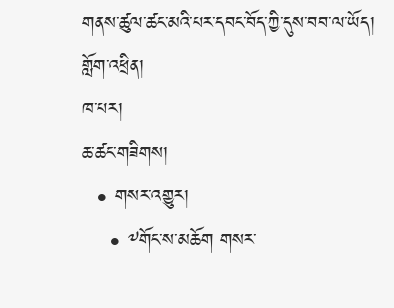གནས་ཚུལ་ཚང་མའི་པར་དབང་བོད་ཀྱི་དུས་བབ་ལ་ཡོད།
གློག་འཕྲིན།
ཁ་པར།
ཆ་ཚང་གཟིགས།
  • གསར་འགྱུར།
    • ༸གོང་ས་མཆོག གསར་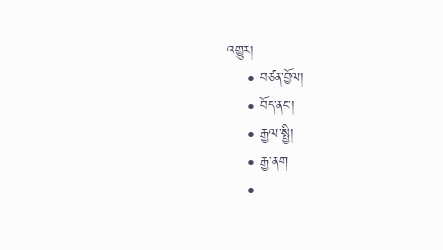འགྱུར།
    • བཙན་བྱོལ།
    • བོད་ནང་།
    • རྒྱལ་སྤྱི།
    • རྒྱ་ནག
    •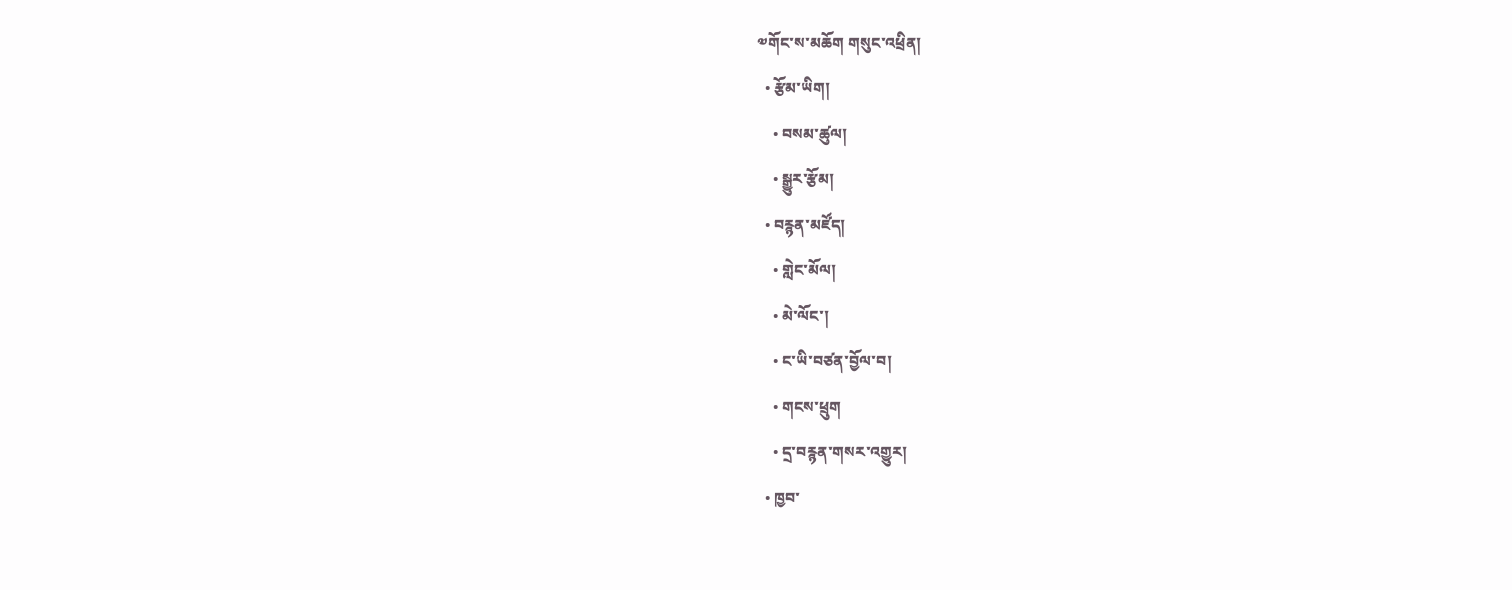༧གོང་ས་མཆོག གསུང་འཕྲིན།
  • རྩོམ་ཡིག།
    • བསམ་ཚུལ།
    • སྒྱུར་རྩོམ།
  • བརྙན་མཛོད།
    • གླེང་མོལ།
    • མེ་ལོང་།
    • ང་ཡི་བཙན་བྱོལ་བ།
    • གངས་ཕྲུག
    • དྲ་བརྙན་གསར་འགྱུར།
  • ཁྱབ་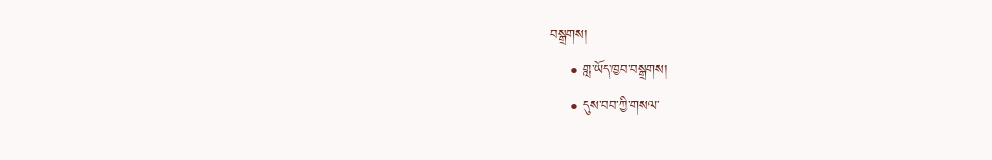བསྒྲགས།
    • གླ་ཡོད་ཁྱབ་བསྒྲགས།
    • དུས་བབ་ཀྱི་གསལ་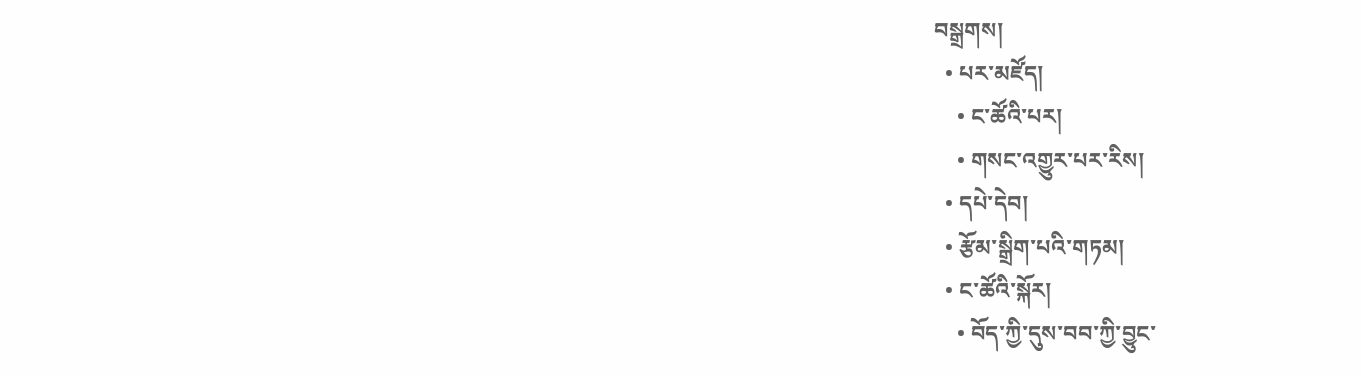བསྒྲགས།
  • པར་མཛོད།
    • ང་ཚོའི་པར།
    • གསང་འགྱུར་པར་རིས།
  • དཔེ་དེབ།
  • རྩོམ་སྒྲིག་པའི་གཏམ།
  • ང་ཚོའི་སྐོར།
    • བོད་ཀྱི་དུས་བབ་ཀྱི་བྱུང་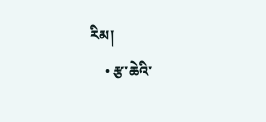རིམ།
    • རྩ་ཆེའི་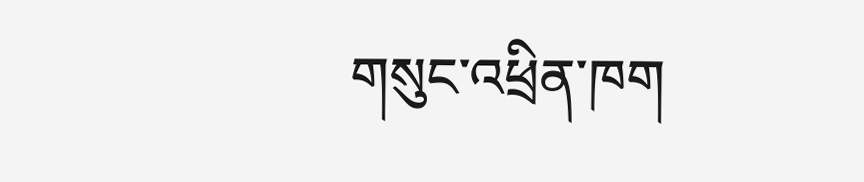གསུང་འཕྲིན་ཁག